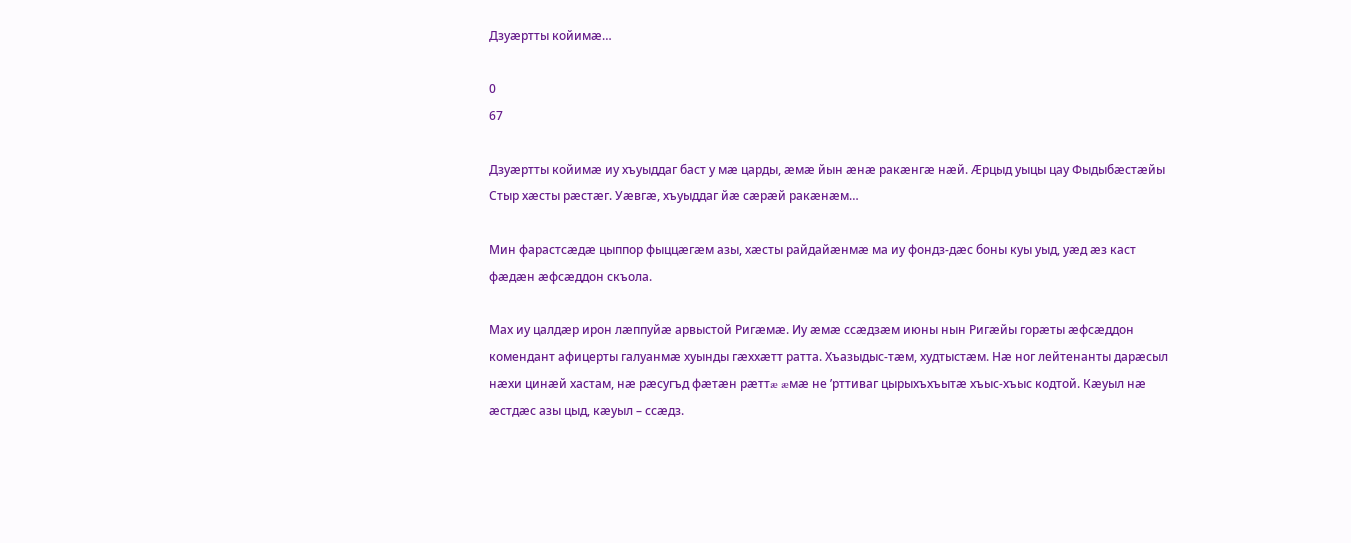Дзуæртты койимæ…

0
67

Дзуæртты койимæ иу хъуыддаг баст у мæ царды, æмæ йын æнæ ракæнгæ нæй. Æрцыд уыцы цау Фыдыбæстæйы Стыр хæсты рæстæг. Уæвгæ, хъуыддаг йæ сæрæй ракæнæм…

Мин фарастсæдæ цыппор фыццæгæм азы, хæсты райдайæнмæ ма иу фондз-дæс боны куы уыд, уæд æз каст фæдæн æфсæддон скъола.

Мах иу цалдæр ирон лæппуйæ арвыстой Ригæмæ. Иу æмæ ссæдзæм июны нын Ригæйы горæты æфсæддон комендант афицерты галуанмæ хуынды гæххæтт ратта. Хъазыдыс-тæм, худтыстæм. Нæ ног лейтенанты дарæсыл нæхи цинæй хастам, нæ рæсугъд фæтæн рæттæ æмæ не ’рттиваг цырыхъхъытæ хъыс-хъыс кодтой. Кæуыл нæ æстдæс азы цыд, кæуыл – ссæдз.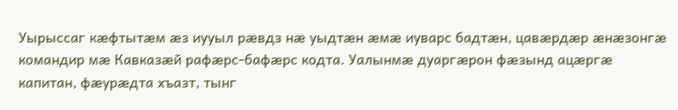Уырыссаг кæфтытæм æз иууыл рæвдз нæ уыдтæн æмæ иуварс бадтæн, цавæрдæр æнæзонгæ командир мæ Кавказæй рафæрс-бафæрс кодта. Уалынмæ дуаргæрон фæзынд ацæргæ капитан, фæурæдта хъазт, тынг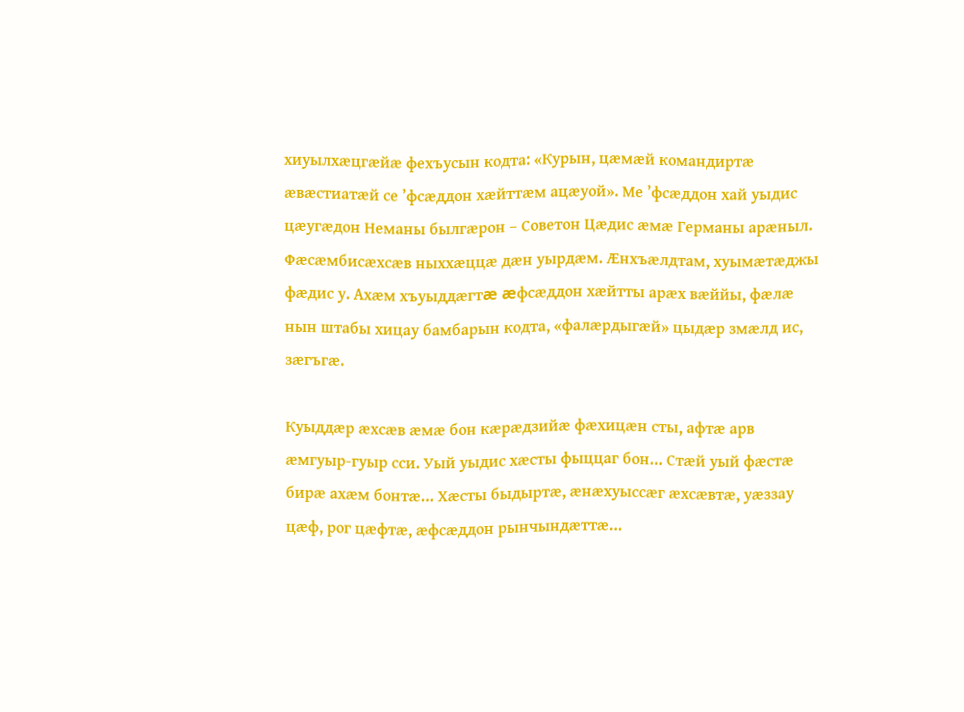хиуылхæцгæйæ фехъусын кодта: «Курын, цæмæй командиртæ æвæстиатæй се ’фсæддон хæйттæм ацæуой». Ме ’фсæддон хай уыдис цæугæдон Неманы былгæрон – Советон Цæдис æмæ Германы арæныл. Фæсæмбисæхсæв ныххæццæ дæн уырдæм. Æнхъæлдтам, хуымæтæджы фæдис у. Ахæм хъуыддæгтæ æфсæддон хæйтты арæх вæййы, фæлæ нын штабы хицау бамбарын кодта, «фалæрдыгæй» цыдæр змæлд ис, зæгъгæ.

Куыддæр æхсæв æмæ бон кæрæдзийæ фæхицæн сты, афтæ арв æмгуыр-гуыр сси. Уый уыдис хæсты фыццаг бон… Стæй уый фæстæ бирæ ахæм бонтæ… Хæсты быдыртæ, æнæхуыссæг æхсæвтæ, уæззау цæф, рог цæфтæ, æфсæддон рынчындæттæ…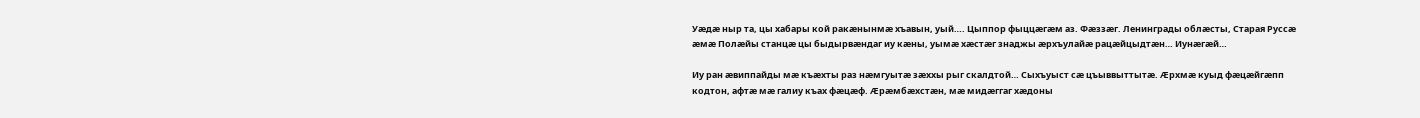Уæдæ ныр та, цы хабары кой ракæнынмæ хъавын, уый…. Цыппор фыццæгæм аз. Фæззæг. Ленинграды облæсты, Старая Руссæ æмæ Полæйы станцæ цы быдырвæндаг иу кæны, уымæ хæстæг знаджы æрхъулайæ рацæйцыдтæн… Иунæгæй…

Иу ран æвиппайды мæ къæхты раз нæмгуытæ зæххы рыг скалдтой… Сыхъуыст сæ цъыввыттытæ. Æрхмæ куыд фæцæйгæпп кодтон, афтæ мæ галиу къах фæцæф. Æрæмбæхстæн, мæ мидæггаг хæдоны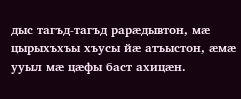дыс тагъд-тагъд рарæдывтон, мæ цырыхъхъы хъусы йæ атъыстон, æмæ ууыл мæ цæфы баст ахицæн.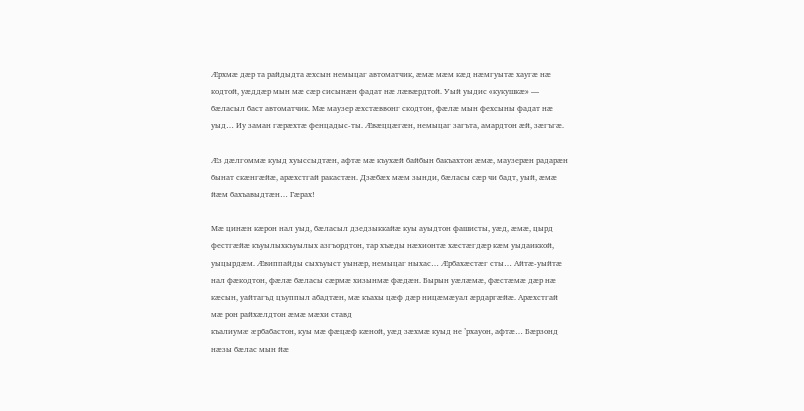Æрхмæ дæр та райдыдта æхсын немыцаг автоматчик, æмæ мæм кæд нæмгуытæ хаугæ нæ кодтой, уæддæр мын мæ сæр сисынæн фадат нæ лæвæрдтой. Уый уыдис «кукушкæ» — бæласыл баст автоматчик. Мæ маузер æхстæввонг скодтон, фæлæ мын фехсыны фадат нæ уыд… Иу заман гæрæхтæ фенцадыс-ты. Æвæццæгæн, немыцаг загъта, амардтон æй, зæгъгæ.

Æз дæлгоммæ куыд хуыссыдтæн, афтæ мæ къухæй байбын бакъахтон æмæ, маузерæн радарæн бынат скæнгæйæ, арæхстгай ракастæн. Дзæбæх мæм зынди, бæласы сæр чи бадт, уый, æмæ йæм бахъавыдтæн… Гæрах!

Мæ цинæн кæрон нал уыд, бæласыл дзедзыккайæ куы ауыдтон фашисты, уæд, æмæ, цырд фестгæйæ къуылыхкъуылых азгъордтон, тар хъæды нæхионтæ хæстæгдæр кæм уыдаиккой, уыцырдæм. Æвиппайды сыхъуыст уынæр, немыцаг ныхас… Æрбахæстæг сты… Айтæ-уыйтæ нал фæкодтон, фæлæ бæласы сæрмæ хизынмæ фæдæн. Бырын уæлæмæ, фæстæмæ дæр нæ кæсын, уайтагъд цъуппыл абадтæн, мæ къахы цæф дæр ницæмæуал æрдаргæйæ. Арæхстгай мæ рон райхæлдтон æмæ мæхи ставд
къалиумæ æрбабастон, куы мæ фæцæф кæной, уæд зæхмæ куыд не ’рхауон, афтæ… Бæрзонд нæзы бæлас мын йæ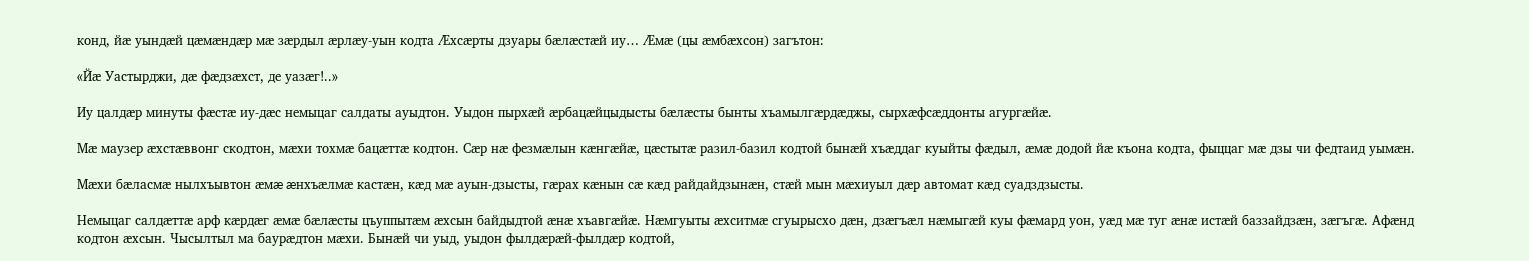конд, йæ уындæй цæмæндæр мæ зæрдыл æрлæу-уын кодта Æхсæрты дзуары бæлæстæй иу… Æмæ (цы æмбæхсон) загътон:

«Йæ Уастырджи, дæ фæдзæхст, де уазæг!..»

Иу цалдæр минуты фæстæ иу-дæс немыцаг салдаты ауыдтон. Уыдон пырхæй æрбацæйцыдысты бæлæсты бынты хъамылгæрдæджы, сырхæфсæддонты агургæйæ.

Мæ маузер æхстæввонг скодтон, мæхи тохмæ бацæттæ кодтон. Сæр нæ фезмæлын кæнгæйæ, цæстытæ разил-базил кодтой бынæй хъæддаг куыйты фæдыл, æмæ додой йæ къона кодта, фыццаг мæ дзы чи федтаид уымæн.

Мæхи бæласмæ нылхъывтон æмæ æнхъæлмæ кастæн, кæд мæ ауын-дзысты, гæрах кæнын сæ кæд райдайдзынæн, стæй мын мæхиуыл дæр автомат кæд суадздзысты.

Немыцаг салдæттæ арф кæрдæг æмæ бæлæсты цъуппытæм æхсын байдыдтой æнæ хъавгæйæ. Нæмгуыты æхситмæ сгуырысхо дæн, дзæгъæл нæмыгæй куы фæмард уон, уæд мæ туг æнæ истæй баззайдзæн, зæгъгæ. Афæнд кодтон æхсын. Чысылтыл ма баурæдтон мæхи. Бынæй чи уыд, уыдон фылдæрæй-фылдæр кодтой,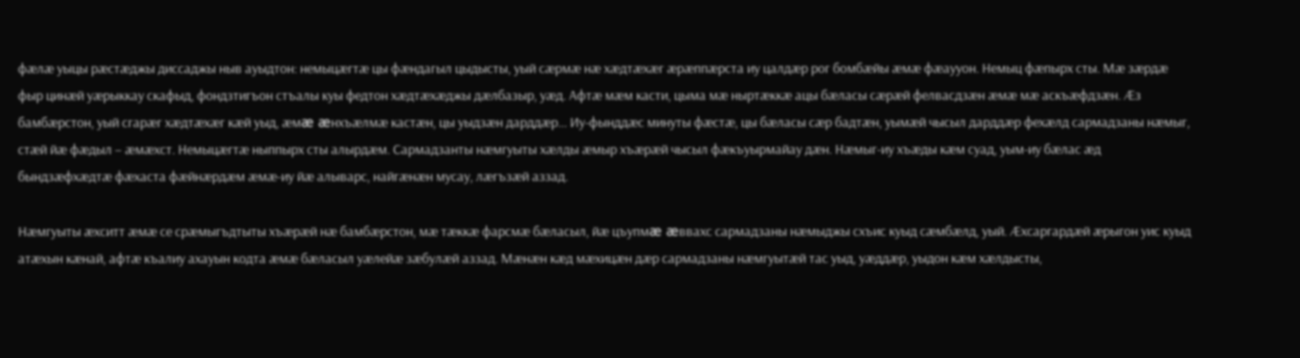фæлæ уыцы рæстæджы диссаджы ныв ауыдтон: немыцæгтæ цы фæндагыл цыдысты, уый сæрмæ нæ хæдтæхæг æрæппæрста иу цалдæр рог бомбæйы æмæ фæаууон. Немыц фæпырх сты. Мæ зæрдæ фыр цинæй уæрыккау скафыд, фондзтигъон стъалы куы федтон хæдтæхæджы дæлбазыр, уæд. Афтæ мæм касти, цыма мæ ныртæккæ ацы бæласы сæрæй фелвасдзæн æмæ мæ аскъæфдзæн. Æз бамбæрстон, уый сгарæг хæдтæхæг кæй уыд, æмæ æнхъæлмæ кастæн, цы уыдзæн дарддæр… Иу-фынддæс минуты фæстæ, цы бæласы сæр бадтæн, уымæй чысыл дарддæр фехæлд сармадзаны нæмыг, стæй йæ фæдыл – æмæхст. Немыцæгтæ ныппырх сты алырдæм. Сармадзанты нæмгуыты хæлды æмыр хъæрæй чысыл фæкъуырмайау дæн. Нæмыг-иу хъæды кæм суад, уым-иу бæлас æд бындзæфхæдтæ фæхаста фæйнæрдæм æмæ-иу йæ алыварс, найгæнæн мусау, лæгъзæй аззад.

Нæмгуыты æхситт æмæ се срæмыгъдтыты хъæрæй нæ бамбæрстон, мæ тæккæ фарсмæ бæласыл, йæ цъупмæ æввахс сармадзаны нæмыджы схъис куыд сæмбæлд, уый. Æхсаргардæй æрыгон уис куыд атæхын кæнай, афтæ къалиу ахауын кодта æмæ бæласыл уæлейæ зæбулæй аззад. Мæнæн кæд мæхицæн дæр сармадзаны нæмгуытæй тас уыд, уæддæр, уыдон кæм хæлдысты,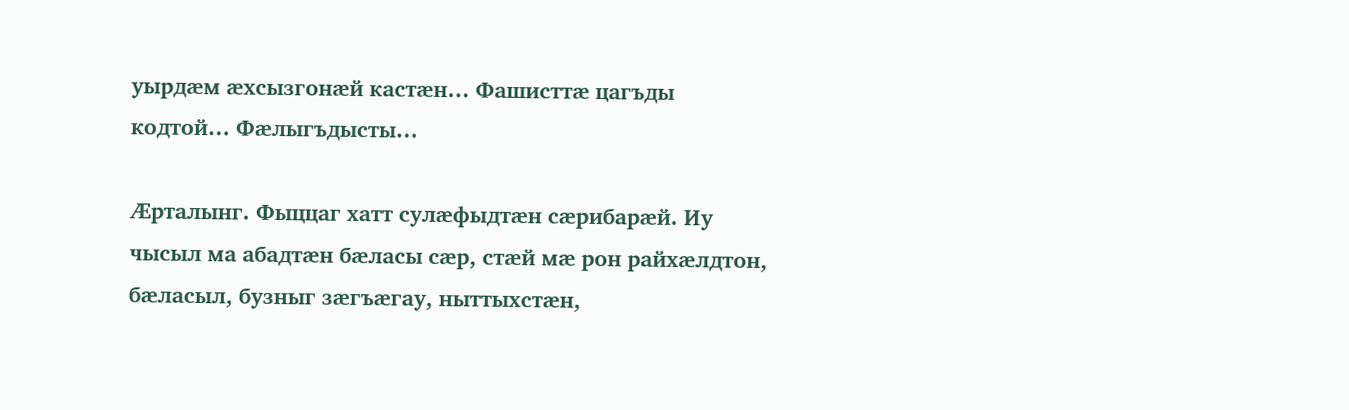уырдæм æхсызгонæй кастæн… Фашисттæ цагъды кодтой… Фæлыгъдысты…

Æрталынг. Фыццаг хатт сулæфыдтæн сæрибарæй. Иу чысыл ма абадтæн бæласы сæр, стæй мæ рон райхæлдтон, бæласыл, бузныг зæгъæгау, ныттыхстæн,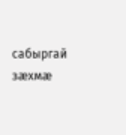сабыргай зæхмæ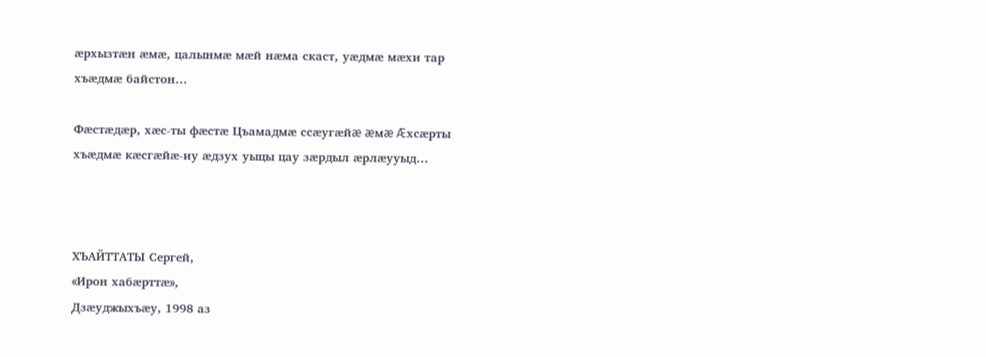æрхызтæн æмæ, цалынмæ мæй нæма скаст, уæдмæ мæхи тар хъæдмæ байстон…

Фæстæдæр, хæс-ты фæстæ Цъамадмæ ссæугæйæ æмæ Æхсæрты хъæдмæ кæсгæйæ-иу æдзух уыцы цау зæрдыл æрлæууыд…



ХЪАЙТТАТЫ Сергей,
«Ирон хабæрттæ»,
Дзæуджыхъæу, 1998 аз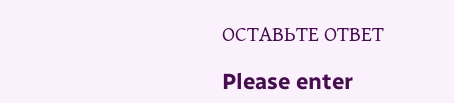ОСТАВЬТЕ ОТВЕТ

Please enter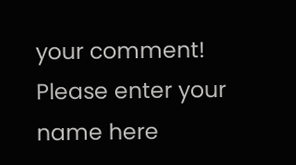your comment!
Please enter your name here